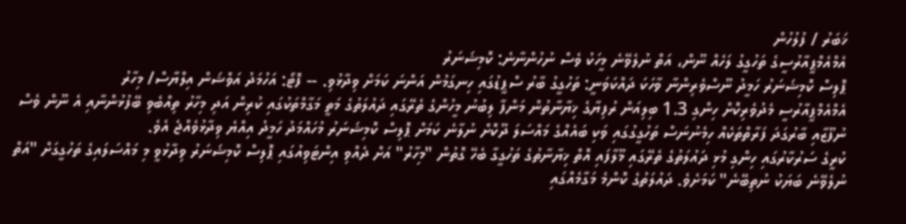ޚަބަރު / ފުލުހުން
އެމްއެމްޕީއާރުސީގެ ތަހުގީގު ލަހެއް ނޫން، އަތް ނުލެވޭނެ މީހަކު ވެސް ނުހުންނާނެ: ކޮމިޝަނަރު
ޕޮލިސް ކޮމިޝަނަރު ހަމީދު ނޫސްވެރިންނާ ވާހަކަ ދައްކަވަނީ: ތަހުގީގު ބާރު ސްޕީޑުގައި ހިނގަމުން އަންނަ ކަމަށް ވިދާޅުވި. -- ފޮޓޯ: އަހުމަދު އަވްޝަން އިލްޔާސް/ މިހާރު
އެމްއެމްޕީއާރުސީ މެދުވެރިކޮށް ހިންގި 1.3 ބިލިއަން ރުފިޔާގެ ޚިޔާނާތުން މަންފާ ލިބުނު މީހުންގެ ތެރޭގައި ދައުލަތުގެ މަތީ މަގާމްތަކުގައި ކުރިން އަދި މިހާރު ތިއްބެވި ބޭފުޅުންނާއި އެ ނޫން ވެސް ނުފޫޒާއި ބާރުގަދަ ފަރާތްތަކެއް ހިމެނުނަސް ތަހުގީގުގައި ވަކި ބައެއްގެ މައްސަލަ ދޫކޮށް ނުލާނެ ކަމަށް ޕޮލިސް ކޮމިޝަނަރު މުހައްމަދު ހަމީދު އިއްޔެ ވިދާޅުވެއްޖެ އެވެ.
ކުރީގެ ސަރުކާރުގައި ހިންގި މުޅި ދައުލަތުގެ ތެރޭގައި މޫލާފައި އޮތް ޚިޔާނާތުގެ ތަހުގީގާ ބެހޭ ގޮތުން "މިހާރު" އަށް ދެއްވި އިންޓަވިއުގައި ޕޮލިސް ކޮމިޝަނަރު ވިދާޅުވީ މި މައްސަލައިގެ ތަހުގީގަށް "އަތް ނުލެވޭނެ ބަޔަކު ނުތިބޭނެ" ކަމަށެވެ. ދައުލަތުގެ ކޮންމެ މަގާމެއްގައި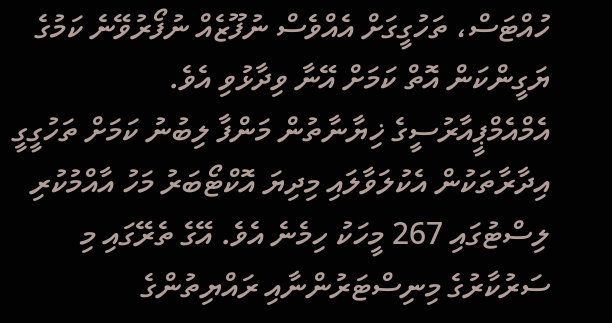ހުއްޓަސް، ތަހުގީގަށް އެއްވެސް ނުފޫޒެއް ނުފޯރުވޭނެ ކަމުގެ ޔަގީންކަން އޮތް ކަމަށް އޭނާ ވިދާޅުވި އެވެ.
އެމްއެމްޕީއާރުސީގެ ޚިޔާނާތުން މަންފާ ލިބުނު ކަމަށް ތަހުގީގީ އިދާރާތަކުން އެކުލަވާލައި މިދިޔަ އޮކްޓޯބަރު މަހު އާއްމުކުރި ލިސްޓުގައި 267 މީހަކު ހިމެނެ އެވެ. އޭގެ ތެރޭގައި މި ސަރުކާރުގެ މިނިސްޓަރުންނާއި ރައްޔިތުންގެ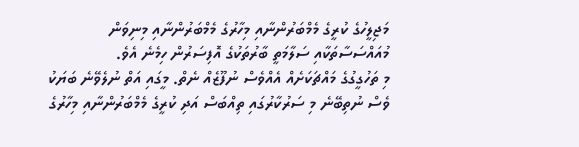މަޖިލީހުގެ ކުރީގެ މެމްބަރުންނާއި މިހާރުގެ މެމްބަރުންނާއި މިނިވަން މުއައްސަސާތަކާއި ސަލާމަތީ ބާރުތަކުގެ އޮފިސަރުން ހިމެނެ އެވެ.
މި ތަހުގީގުގެ މައްޗަކަށެއް އެއްވެސް ނުފޫޒެއް ނެތް. މީގައި އަތް ނުލެވޭނެ ބަޔަކު ވެސް ނުތިބޭނެ މި ސަރުކާރުގައި ތިއްބަސް އަދި ކުރީގެ މެމްބަރުންނާއި މިހާރުގެ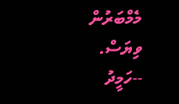މެމްބަރުން ވިޔަސް. --ހަމީދު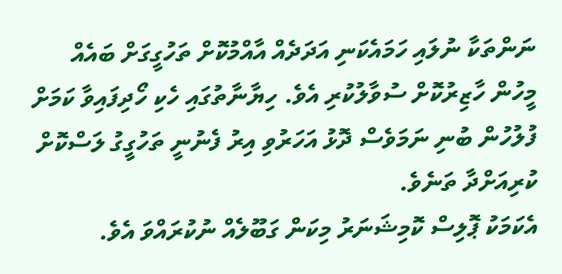ނަންތަކާ ނުލައި ހަމައެކަނި އަދަދެއް އާއްމުކޮށް ތަހުގީގަށް ބައެއް މީހުން ހާޒިރުކޮށް ސުވާލުކުރި އެވެ. ހިޔާނާތުގައި ހެކި ހޯދިފައިވާ ކަމަށް ފުލުހުން ބުނި ނަމަވެސް ދޮޅު އަހަރުވި އިރު ފެނުނީ ތަހުގީގު ލަސްކޮށް ކުރިއަށްދާ ތަނެވެ.
އެކަމަކު ޕޮލިސް ކޮމިޝަނަރު މިކަން ގަބޫލެއް ނުކުރައްވަ އެވެ.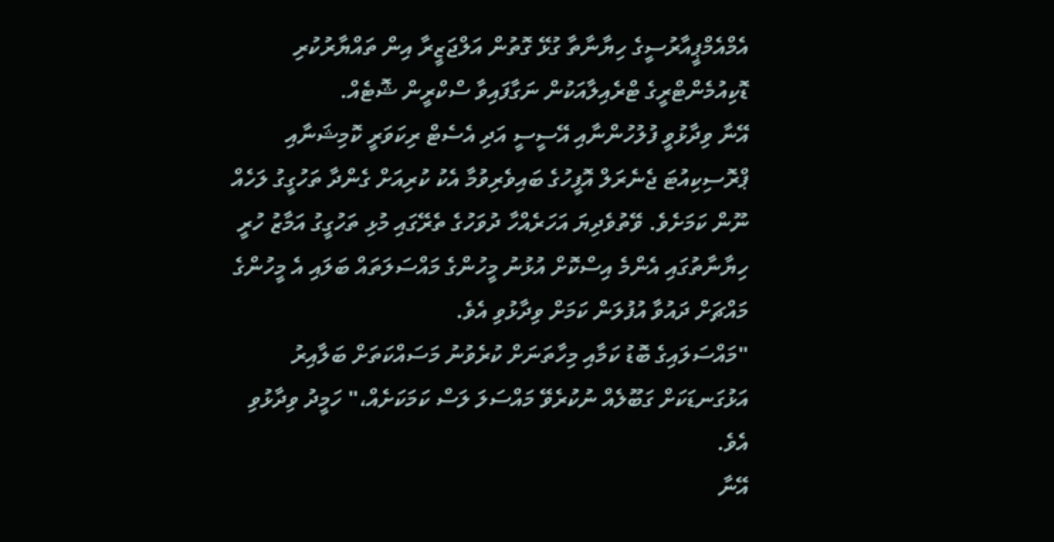އެމްއެމްޕީއާރުސީގެ ހިޔާނާތާ ގުޅޭ ގޮތުން އަލްޖަޒީރާ އިން ތައްޔާރުކުރި ޑޮކިއުމެންޓްރީގެ ޓްރެއިލާއަކުން ނަގާފައިވާ ސްކްރީން ޝޮޓެއް.
އޭނާ ވިދާޅުވީ ފުލުހުންނާއި އޭސީސީ އަދި އެސެޓް ރިކަވަރީ ކޮމިޝަނާއި ޕްރޮސިކިއުޓަ ޖެނެރަލް އޮފީހުގެ ބައިވެރިވުމާ އެކު ކުރިއަށް ގެންދާ ތަހުގީގު ލަހެއް ނޫން ކަމަށެވެ. ވޭތުވެދިޔަ އަހަރެއްހާ ދުވަހުގެ ތެރޭގައި މުޅި ތަހުގީގު އަމާޒު ހުރީ ހިޔާނާތުގައި އެންމެ އިސްކޮށް އުޅުނު މީހުންގެ މައްސަލަތައް ބަލައި އެ މީހުންގެ މައްޗަށް ދައުވާ އުފުލަން ކަމަށް ވިދާޅުވި އެވެ.
"މައްސަލައިގެ ބޮޑު ކަމާއި މިހާތަނަށް ކުރެވުނު މަސައްކަތަށް ބަލާއިރު އަޅުގަނޑަކަށް ގަބޫލެއް ނުކުރެވޭ މައްސަލަ ލަސް ކަމަކަށެއް،" ހަމީދު ވިދާޅުވި އެވެ.
އޭނާ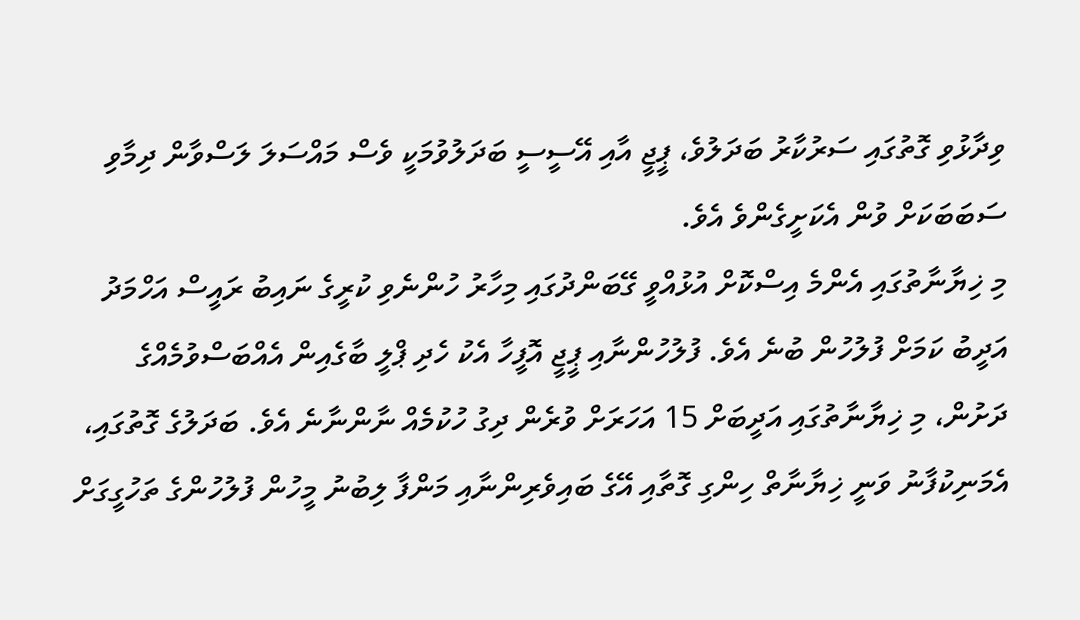ވިދާޅުވި ގޮތުގައި ސަރުކާރު ބަދަލުވެ، ޕީޖީ އާއި އޭސީސީ ބަދަލުވުމަކީ ވެސް މައްސަލަ ލަސްވާން ދިމާވި ސަބަބަކަށް ވުން އެކަށީގެންވެ އެވެ.
މި ޚިޔާނާތުގައި އެންމެ އިސްކޮށް އުޅުއްވީ ގޭބަންދުގައި މިހާރު ހުންނެވި ކުރީގެ ނައިބު ރައީސް އަހްމަދު އަދީބު ކަމަށް ފުލުހުން ބުނެ އެވެ. ފުލުހުންނާއި ޕީޖީ އޮފީހާ އެކު ހެދި ޕްލީ ބާގެއިން އެއްބަސްވުމެއްގެ ދަށުން، މި ޚިޔާނާތުގައި އަދީބަށް 15 އަހަރަށް ވުރެން ދިގު ހުކުމެއް ނާންނާނެ އެވެ. ބަދަލުގެ ގޮތުގައި، އެމަނިކުފާނު ވަނީ ޚިޔާނާތް ހިންގި ގޮތާއި އޭގެ ބައިވެރިންނާއި މަންފާ ލިބުނު މީހުން ފުލުހުންގެ ތަހުގީގަށް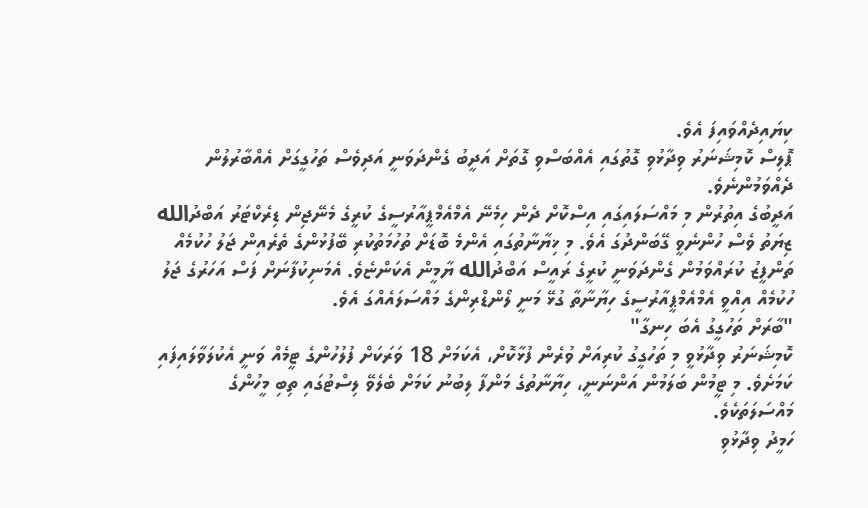ކިޔައިދެއްވައިފަ އެވެ.
ޕޮލިސް ކޮމިޝަނަރު ވިދާޅުވި ގޮތުގައި އެއްބަސްވި ގޮތަށް އަދީބު ގެންދަވަނީ އަދިވެސް ތަހުގީގަށް އެއްބާރުލުން ދެއްވަމުންނެވެ.
އަދީބުގެ އިތުރުން މި މައްސަލައިގައި އިސްކޮށް ދެން ހިމެނޭ އެމްއެމްޕީއާރުސީގެ ކުރީގެ މެނޭޖިން ޑިރެކްޓަރު އަބްދުالله ޒިޔަތު ވެސް ހުންނެވީ ގޭބަންދުގަ އެވެ. މި ޚިޔާނާތުގައި އެންމެ ބޮޑަށް ތުހުމަތުކުރި ބޭފުޅުންގެ ތެރެއިން ޖަލު ހުކުމެއް ތަންފީޒު ކުރައްވަމުން ގެންދަވަނީ ކުރީގެ ރައީސް އަބްދުالله ޔާމީން އެކަންޏެވެ. އެމަނިކުފާނަށް ފަސް އަހަރުގެ ޖަލު ހުކުމެއް އިއްވީ އެމްއެމްޕީއާރުސީގެ ހިޔާނާތާ ގުޅޭ މަނީ ލޯންޑްރިންގެ މައްސަލައެއްގަ އެވެ.
"ބާރަށް ތަހުގީގު އެބަ ހިނގާ"
ކޮމިޝަނަރު ވިދާޅުވީ މި ތަހުގީގު ކުރިއަށް ވުރެން ފުޅާކޮށް، އެކަމަށް 18 ވަރަކަށް ފުލުހުންގެ ޓީމެއް ވަނީ އެކުލަވާލައިފައި ކަމަށެވެ. މި ޓީމުން ބަލަމުން އަންނަނީ، ހިޔާނާތުގެ މަންފާ ލިބުނު ކަމަށް ބެލެވޭ ލިސްޓުގައި ތިބި މީހުންގެ މައްސަލަތަކެވެ.
ހަމީދު ވިދާޅުވި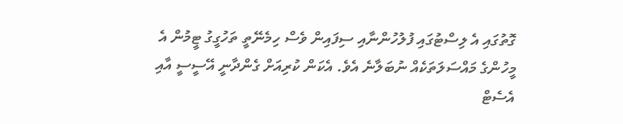ގޮތުގައި އެ ލިސްޓުގައި ފުލުހުންނާއި ސިފައިން ވެސް ހިމެނޭތީ ތަހުގީގު ޓީމުން އެ މީހުންގެ މައްސަލަތަކެއް ނުބަލާނެ އެވެ. އެކަން ކުރިއަށް ގެންދާނީ އޭސީސީ އާއި އެސެޓް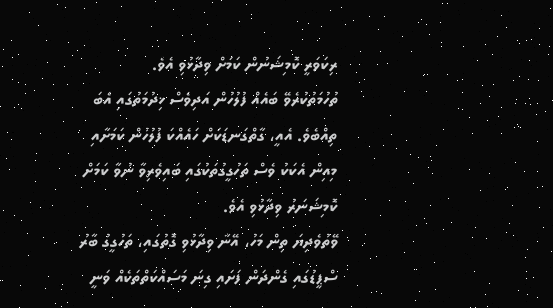ރިކަވަރީ ކޮމިޝަނުން ކަމަށް ވިދާޅުވި އެވެ.
ތުހުމަތުކުރެވޭ ބައެއް ފުލުހުން އަދިވެސް ޚިދުމަތުގައި އެބަ ތިއްބެވެ. އެއީ، ގާތްގަނޑަކަށް ހައެއްކަ ފުލުހުން ކަމަށާއި މިއިން އެކަކު ވެސް ތަހުގީގުތަކުގައި ބައިވެރިވާ ނުވާ ކަމަށް ކޮމިޝަނަރު ވިދާޅުވި އެވެ.
ވޭތުވެދިޔަ ތިން މަހު، އޭނާ ވިދާޅުވި ގޮތުގައި، ތަހުގީގު ބާރު ސްޕީޑުގައި ގެންދަން ފަށައި ގިނަ މަސައްކަތްތަކެއް ވަނީ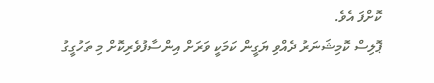ކޮށްފަ އެވެ.
ޕޮލިސް ކޮމިޝަނަރު ދެއްވި ޔަގީން ކަމަކީ ވަރަށް އިންސާފުވެރިކޮށް މި ތަހުގީގު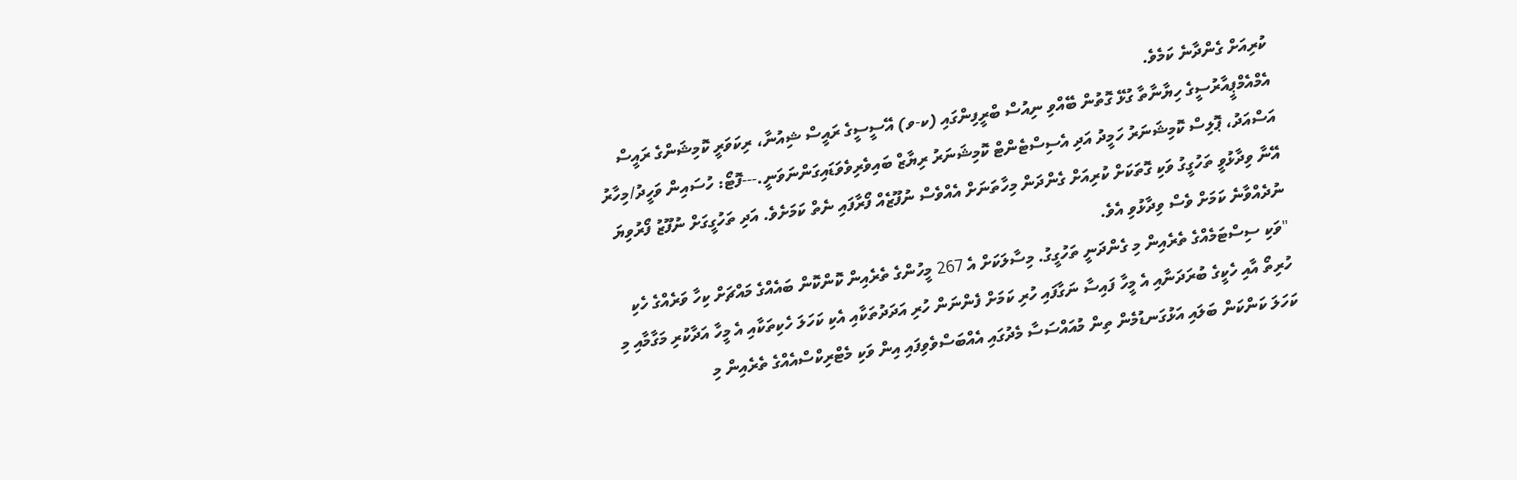ކުރިއަށް ގެންދާނެ ކަމެވެ.
އެމްއެމްޕީއާރުސީގެ ހިޔާނާތާ ގުޅޭ ގޮތުން ބޭއްވި ނިއުސް ބްރީފިންގައި (ކ-ވ) އޭސީސީގެ ރައީސް ޝިއުނާ، ރިކަވަރީ ކޮމިޝަންގެ ރައީސް އަސްއަދު، ޕޮލިސް ކޮމިޝަނަރު ހަމީދު އަދި އެސިސްޓެންޓް ކޮމިޝަނަރު ރިޔާޒް ބައިވެރިވެވަޑައިގަންނަވަނީ.---ފޮޓޯ: ހުސައިން ވަހީދު/މިހާރު
އޭނާ ވިދާޅުވީ ތަހުގީގު ވަކި ގޮތަކަށް ކުރިއަށް ގެންދަން މިހާތަނަށް އެއްވެސް ނުފޫޒެއް ފޯރާފައި ނެތް ކަމަށެވެ. އަދި ތަހުގީގަށް ނުފޫޒު ފޯރުވިޔަ ނުދެއްވާނެ ކަމަށް ވެސް ވިދާޅުވި އެވެ.
"ވަކި ސިސްޓަމެއްގެ ތެރެއިން މި ގެންދަނީ ތަހުގީގު. މިސާލަކަށް އެ 267 މީހުންގެ ތެރެއިން ކޮންކޮން ބައެއްގެ މައްޗަށް ކިހާ ވަރެއްގެ ހެކި ހުރިތޯ އާއި ހެކީގެ ބުރަދަނާއި އެ މީހާ ފައިސާ ނަގާފައި ހުރި ކަމަށް ފެންނަން ހުރި އަދަދުތަކާއި އެކި ކަހަލަ ހެކިތަކާއި އެ މީހާ އަދާކުރި މަގާމާއި މި ކަހަލަ ކަންކަން ބަލައި އަޅުގަނޑުމެން ތިން މުއައްސަސާ މެދުގައި އެއްބަސްވެވިފައި އިން ވަކި މެޓްރިކްސްއެއްގެ ތެރެއިން މި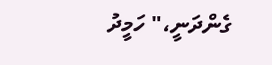ގެންދަނީ،" ހަމީދު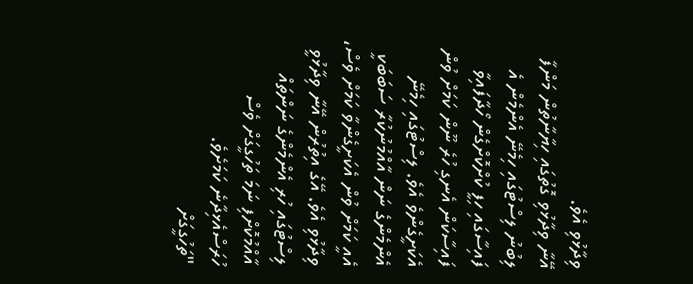ވިދާޅުވި އެވެ.
އޭނާ ވިދާޅުވި ގޮތުގައި ހިޔާނާތުން މަންފާ ލިބުނު ލިސްޓުގައި ހިމެނޭ އެންމެން އެ ފައިސާގައި ހިފީ ކުށްކޮށްގެން ހޯދާފައިވާ ފައިސާކަން އެނގި ހުރެ ނޫން ކަމަށް ވުން އެކަށީގެންވެ އެވެ. ލިސްޓުގައި ހިމެނޭ އެންމެންގެ ނަން އާއްމުނުކުރާ ސަބަބަކީ އެއީ ކަމަށް ވުން އެކަށީގެންވާ ކަމަށް ވެސް، ވިދާޅުވި އެވެ. އޭގެ އިތުރުން އޭނާ ވިދާޅުވީ ލިސްޓުގައި ހުރި އެންމެންގެ ނަންތައް އާއްމުކޮށްފި ނަމަ ތަހުގީގަށް ވެސް ހުރަސްއެޅިދާނެ ކަމަށެވެ.
"ތަހުގީގަށް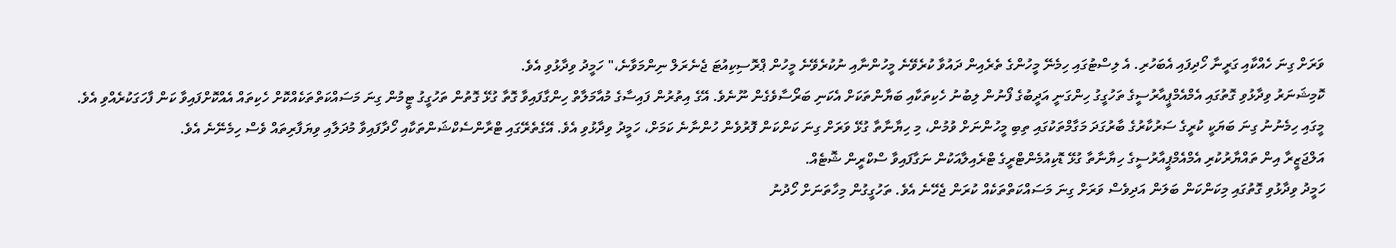ވަރަށް ގިނަ ހެއްކާއި ގަރީނާ ހޯދިފައި އެބަހުރި. އެ ލިސްޓުގައި ހިމެނޭ މީހުންގެ ތެރެއިން ދައުވާ ކުރެވޭނެ މީހުންނާއި ނުކުރެވޭނެ މީހުން ޕްރޮސިކިއުޓަ ޖެނެރަލް ނިންމަވާނެ،" ހަމީދު ވިދާޅުވި އެވެ.
ކޮމިޝަނަރު ވިދާޅުވި ގޮތުގައި އެމްއެމްޕީއާރުސީގެ ތަހުގީގު ހިންގަނީ އަދީބުގެ ފޯނުން ލިބުނު ހެކިތަކާއި ބަޔާންތަކަށް އެކަނި ބަރޯސާވެގެން ނޫނެވެ. އޭގެ އިތުރުން ފައިސާގެ މުއާމަލާތް ހިންގާފައިވާ ގޮތާ ގުޅޭ ގޮތުން ތަހުގީގު ޓީމުން ގިނަ މަސައްކަތްތަކެއްކޮށް ހެކިތައް އެއްކޮށްފައިވާ ކަން ފާހަގަކުރެއްވި އެވެ.
މީގައި ހިމެނުނު ގިނަ ބަޔަކީ ކުރީގެ ސަރުކާރުގެ ބާރުގަދަ މަގާމްތަކުގައި ތިބި މީހުންނަށް ވުމުން، މި ހިޔާނާތާ ގުޅޭ ވަރަށް ގިނަ ކަންކަން ފޮރުވެން ހުންނާނެ ކަމަށް، ހަމީދު ވިދާޅުވި އެވެ. އޭގެތެރޭގައި ޓްރާންސެކްޝަންތަކާއި ހޯދާފައިވާ މުދަލާއި ވިޔަފާރިތައް ވެސް ހިމެނޭނެ އެވެ.
އަލްޖަޒީރާ އިން ތައްޔާރުކުރި އެމްއެމްޕީއާރުސީގެ ހިޔާނާތާ ގުޅޭ ޑޮކިއުމެންޓްރީގެ ޓްރެއިލާއަކުން ނަގާފައިވާ ސްކްރީން ޝޮޓެއް.
ހަމީދު ވިދާޅުވި ގޮތުގައި މިކަންކަން ބަލަން އަދިވެސް ވަރަށް ގިނަ މަސައްކަތްތަކެއް ކުރަން ޖެހޭނެ އެވެ. ތަހުގީގުން މިހާތަނަށް ހޯދުނު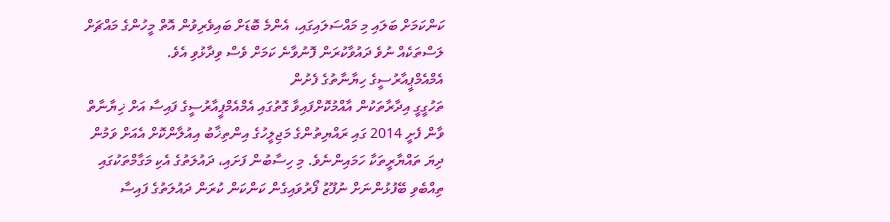ކަންކަމަށް ބަލައި މި މައްސަލައިގައި، އެންމެ ބޮޑަށް ބައިވެރިވުން އޮތް މީހުންގެ މައްޗަށް ލަސްތަކެއް ނުވެ ދައުވާކުރަން ފޮނުވާނެ ކަމަށް ވެސް ވިދާޅުވި އެވެ.
އެމްއެމްޕީއާރުސީގެ ހިޔާނާތުގެ ފެށުން
ތަހުގީގީ އިދާރާތަކުން އާއްމުކޮށްފައިވާ ގޮތުގައި އެމްއެމްޕީއާރުސީގެ ފައިސާ އަށް ޚިޔާނާތް ވާން ފެށީ 2014 ގައި ރައްޔިތުންގެ މަޖިލީހުގެ އިންތިޚާބު އިއުލާންކޮށް އެއަށް ވަމުން ދިޔަ ތައްޔާރީތަކާ ހަމައިންނެވެ. މި ހިސާބުން ފަށައި، ދައުލަތުގެ އެކި މަގާމްތަކުގައި ތިއްބެވި ބޭފުޅުންނަށް ނުފޫޒު ފޯރުވައިގެން ކަންކަން ކުރަން ދައުލަތުގެ ފައިސާ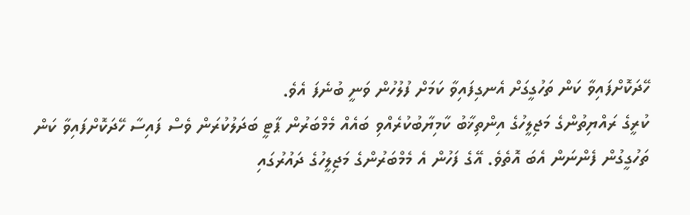ހޭދަކޮށްފައިވާ ކަން ތަހުގީގަށް އެނގިފައިވާ ކަމަށް ފުލުހުން ވަނީ ބުނެފަ އެވެ.
ކުރީގެ ރައްޔިތުންގެ މަޖިލީހުގެ އިންތިޚާބު ކާމިޔާބުކުރެއްވި ބައެއް މެމްބަރުން ޕާޓީ ބަދަލުކުރަން ވެސް ފައިސާ ހޭދަކޮށްފައިވާ ކަން ތަހުގީގުން ފެންނަން އެބަ އޮތެވެ. އޭގެ ފަހުން އެ މެމްބަރުންގެ މަޖިލީހުގެ ދައުރުގައި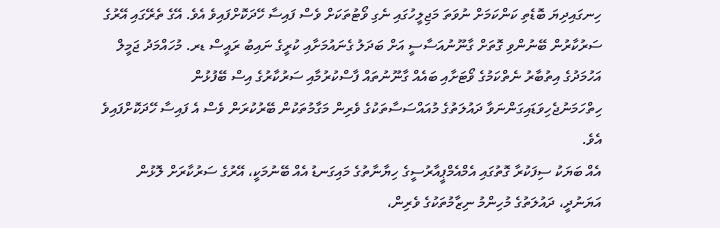ހިނގައިދިޔަ ބޮޑެތި ކަންކަމަށް ނުވަތަ މަޖިލީހުގައި ނެގި ވޯޓުތަކަށް ވެސް ފައިސާ ހޭދަކޮށްފައިވެ އެވެ. އޭގެ ތެރޭގައި އޭރުގެ ސަރުކާރުން ބޭނުންވި ގޮތަށް ގާނޫނުއަސާސީ އަށް ބަދަލު ގެނައުމަށާއި ކުރީގެ ނައިބު ރައީސް ޑރ. މުހައްމަދު ޖަމީލް އަހުމަދުގެ އިތުބާރު ނެތްކަމުގެ ވޯޓަށާއި ބައެއް ގާނޫނުތައް ފާސްކުރުމާއި ސަރުކާރުގެ އިސް ބޭފުޅުން ހިތްހަމަނުޖެހިވަޑައިގަންނަވާ ދައުލަތުގެ މުއައްސަސާތަކުގެ ވެރިން މަގާމުތަކުން ބޭރުކުރަން ވެސް އެ ފައިސާ ހޭދަކޮށްފައިވެ އެވެ.
އެއް ބަޔަކު ސިފަކުރާ ގޮތުގައި އެމްއެމްޕީއާރުސީގެ ހިޔާނާތުގެ މައިގަނޑު އެއް ބޭނުމަކީ، އޭރުގެ ސަރުކާރަށް ލޮޅުން އަޔަނުދީ، ދައުލަތުގެ މުހިންމު ނިޒާމުތަކުގެ ވެރިން،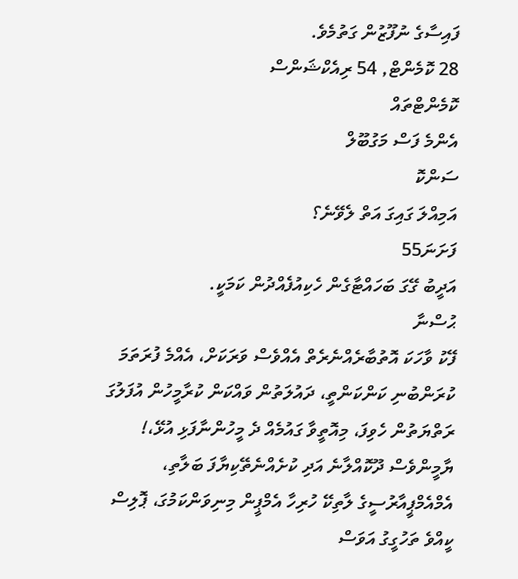ފައިސާގެ ނުފޫޒުން ގަތުމެވެ.
28 ކޮމެންޓް, 54 ރިއެކްޝަންސް
ކޮމެންޓްތައް
އެންމެ ފަސް މަގުބޫލް
ސަންކޮ
އަމިއްލަ ގައިގަ އަތް ލެވޭނެ؟
ފަށަނަ55
އަދީބު ގޭގަ ބަހައްޓާގެން ހެކިއުފެއްދުން ކަމަކީ.
ޙުސްނާ
ފޭކު ވާހަކަ އޮތުބާރެއްނެރެތް އެއްވެސް ވަރަކަށް، އެއްމެ ފުރަތަމަ ކުރަންބުނި ކަންކަންތީ، ދައުލަތުން ވައްކަން ކުރާމީހުން އުފަލުގަ ރަތްޔަތުން ހެވިފަ، މިއޮތީވާ ގައުމެއް ދެ މީހުންނާފަޅި އުޅޭ،! ޔާމީންވެސް ދޫކޮއްލާނެ އަދި ކުށެއްނެތޭކިޔާފަ ބަލާތި، އެމްއެމްޕީއާރުސީގެ ލާތިކޭ ހުރިހާ އެމްޕީން މިނިވަންކަމުގަ، ޕޮލިސް ކީއްވެ ތަހުގީގު އަވަސް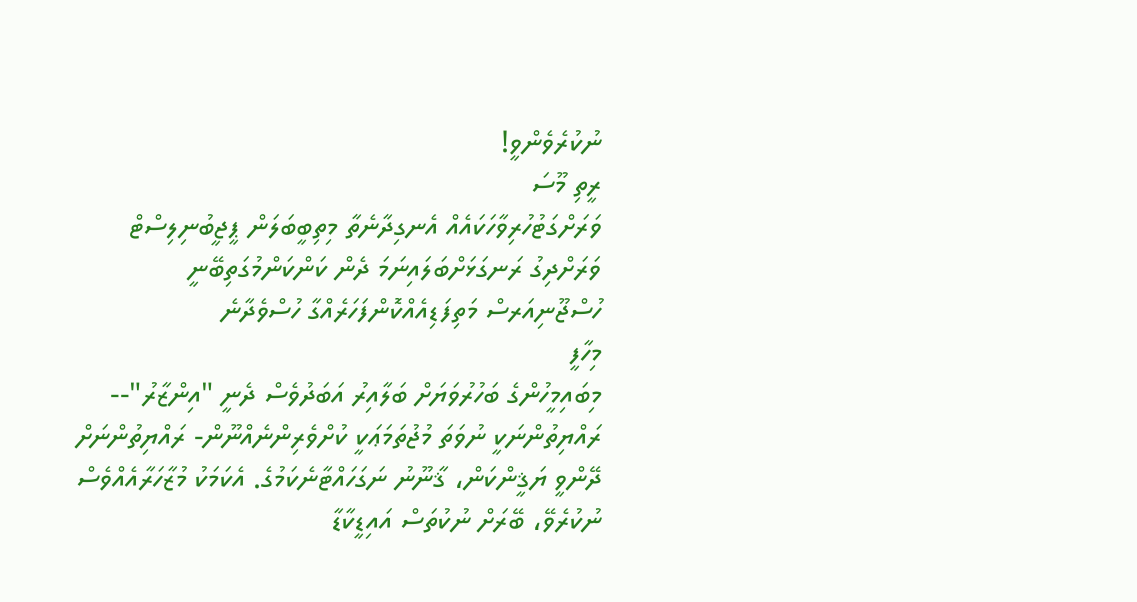ނުކުރެވެންވީ!
ރީތި މޫސަ
ވަރަށްގަޓުހުރިވާހަކައެއް އެނގިދާނެތާ މިތިބީބަލަން ޕީޖީބުނިލިސްޓް ވަރަށްދިގު ރަނގަޅަށްބަލައިނަމަ ދެން ކަންކަންމުގަތިބޭނީ ހުސްޖޫނިއަރސް މަތިފަޑިއެއްކޮންފަހަރެއްގާ ހުސްވެދާނެ
މިހާފީ
މިބައިމީހުންގެ ބަހުރުވަޔަށް ބަލާއިރު އަބަދުވެސް ދެނީ "އިންޒާރު"-- ރައްޔިތުންނަކީ ނުވަތަ މުޖުތަމަޢަކީ ކުށްވެރިންނެއްނޫން- ރައްޔިތުންނަށް ދޭންވީ ޔަޤީންކަން، ޤާނޫނު ނަގަހައްޓާނެކަމުގެ. އެކަމަކު މުޒާހަރާއެއްވެސް ނުކުރެވޭ، ބޭރަށް ނުކުތަސް އައިޑީކާޑާ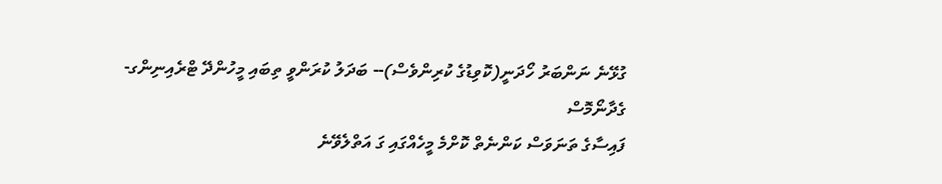ގުޅޭނެ ނަންބަރު ހޯދަނީ(ކޮވިޑުގެ ކުރިންވެސް)-- ބަދަލު ކުރަންވީ ތިބައި މީހުންދޭ ޓްރެއިނިންގ-
ގެދާނޯމޮސް
ފައިސާގެ ތަނަވަސް ކަންނެތް ކޮށްމެ މީހެއްގައި ގަ އަތްލެވޭނެ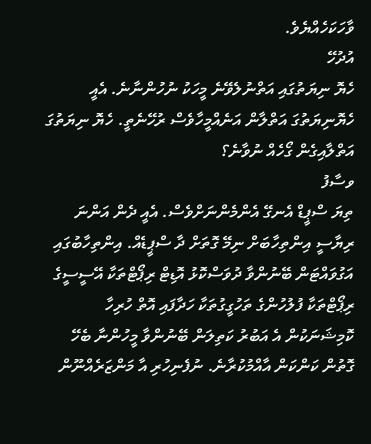ވާހަކަހެއްޔެވެ.
އުދުހޭ
ހެޔޮ ނިޔަތުގައި އަތްނުލެވޭނެ މީހަކު ނުހުންނާނެ. އެއީ ހެޔޮނިޔަތުގަ އަތްލާން އަނެއްމީހާވެސް ރުހޭނެތީ. ހެޔޮ ނިޔަތުގަ އަތްލާއިގެން ގޯހެއް ނުވާނެ؟
ވސާފު
ތިޔަ ސްޕީޑް އެނގޭ އެންމެންނަށްވެސް. އެއީ ދެން އަންނަ ރިޔާސީ އިންތިހާބަށް ނިމޭ ގޮތަށް ދާ ސްޕީޑެއް. އިންތިހާބުގައި އަގުވައްޓަން ބޭނުންވާ ދުވަސްކޮޅު އޮޑިޓް ރިޕޯޓްތަކާ އޭސީސީގެ ރިޕޯޓްތަކާ ފުލުހުންގެ ތަހުގީގުތަކާ ހަދާފައި އޮތް ހުރިހާ ކޮމިޝަނަކުން އެ އަބުރު ކަތިލަން ބޭނުންވާ މީހުންނާ ބެހޭ ގޮތުން ކަންކަން އާއްމުކުރާނެ. ނުފެނިހުރި އާ މަންޒަރެއްނޫން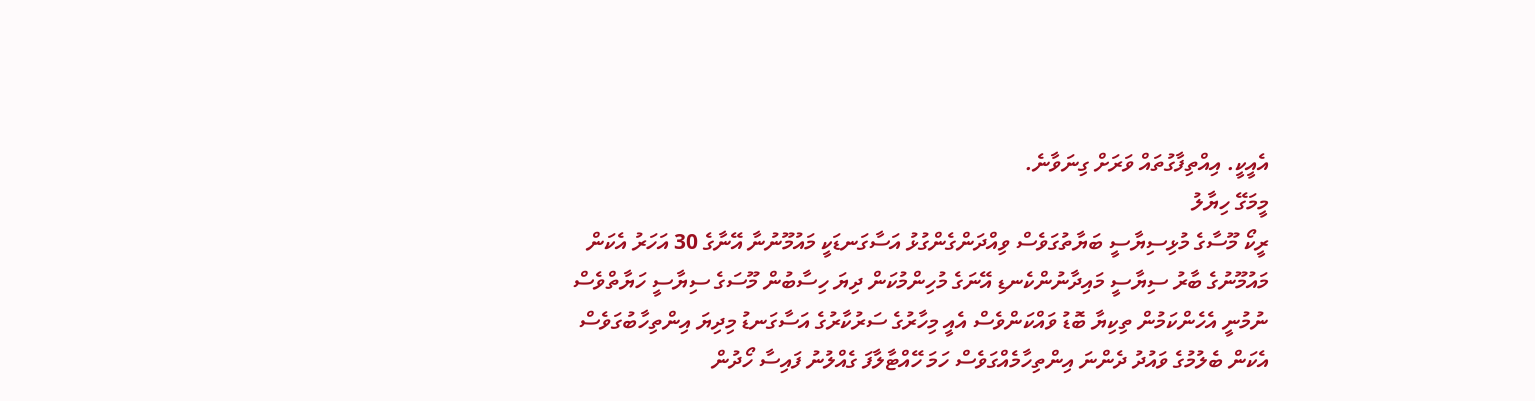އެއީކީ. އިއްތިފާގުތައް ވަރަށް ގިނަވާނެ.
މީމަގޭ ހިޔާލު
ރީކޯ މޫސާގެ މުޅިސިޔާސީ ބަޔާތުގަވެސް ވިއްދަންގެންގުޅު އަސާގަނޑަކީ މައުމޫނުނާ އޭނާގެ 30 އަހަރު އެކަން މައުމޫނުގެ ބާރު ސިޔާސީ މައިދާނުންކެނޑި އޭނަގެ މުހިންމުކަން ދިޔަ ހިސާބުން މޫސަގެ ސިޔާސީ ހަޔާތްވެސް ނުމުނީ އެހެންކަމުން ތިކިޔާ ބޮޑު ވައްކަންވެސް އެއީ މިހާރުގެ ސަރުކާރުގެ އަސާގަނޑު މިދިޔަ އިންތިހާބުގަވެސް އެކަން ބެލުމުގެ ވައުދު ދެންނަ އިންތިހާމެއްގަވެސް ހަމަ ހޭއްޓާލާފަ ގެއްލުނު ފައިސާ ހޯދުން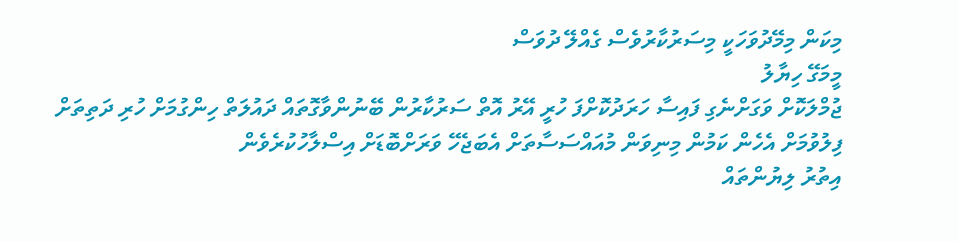މިކަން މިމޭދުވަހަކީ މިސަރުކާރުވެސް ގެއްލޭ ދުވަސް
މީމަގޭ ހިޔާލު
ޖުމްލަކޮށް ވަގަށްނެގި ފައިސާ ހަރަދުކޮށްފަ ހުރީ އޭރު އޮތް ސަރުކާރުން ބޭނުންވާގޮތައް ދައުލަތް ހިންގުމަށް ހުރި ދަތިތަށް ފިލުވުމަށް އެހެން ކަމުން މިނިވަން މުއައްސަސާތަށް އެބަޖެހޭ ވަރަށްބޮޑަށް އިސްލާހުކުރެވެން
އިތުރު ލިޔުންތައް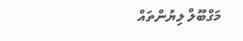މަގްބޫލް ލިޔުންތައް